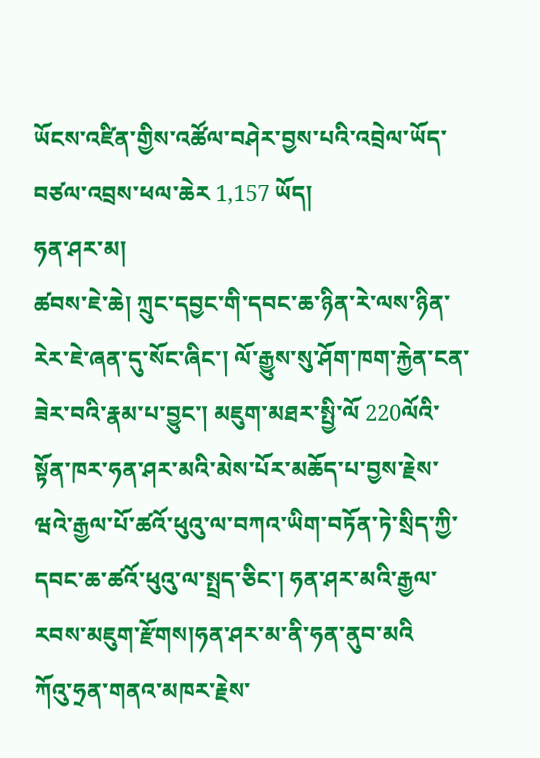ཡོངས་འཛིན་གྱིས་འཚོལ་བཤེར་བྱས་པའི་འབྲེལ་ཡོད་བཙལ་འབྲས་ཕལ་ཆེར 1,157 ཡོད།
ཧན་ཤར་མ།
ཚབས་ཇེ་ཆེ། ཀྲུང་དབྱང་གི་དབང་ཆ་ཉིན་རེ་ལས་ཉིན་རེར་ཇེ་ཞན་དུ་སོང་ཞིང་། ལོ་རྒྱུས་སུ་ཤོག་ཁག་རྐྱེན་ངན་ཟེར་བའི་རྣམ་པ་བྱུང་། མཇུག་མཐར་སྤྱི་ལོ 220ལོའི་སྟོན་ཁར་ཧན་ཤར་མའི་མེས་པོར་མཆོད་པ་བྱས་རྗེས་ཝའེ་རྒྱལ་པོ་ཚའོ་ཕུའུ་ལ་བཀའ་ཡིག་བཏོན་ཏེ་སྲིད་ཀྱི་དབང་ཆ་ཚའོ་ཕུའུ་ལ་སྤྲད་ཅིང་། ཧན་ཤར་མའི་རྒྱལ་རབས་མཇུག་རྫོགས།ཧན་ཤར་མ་ནི་ཧན་ནུབ་མའི
ཀོའུ་ཧྲན་གནའ་མཁར་རྗེས་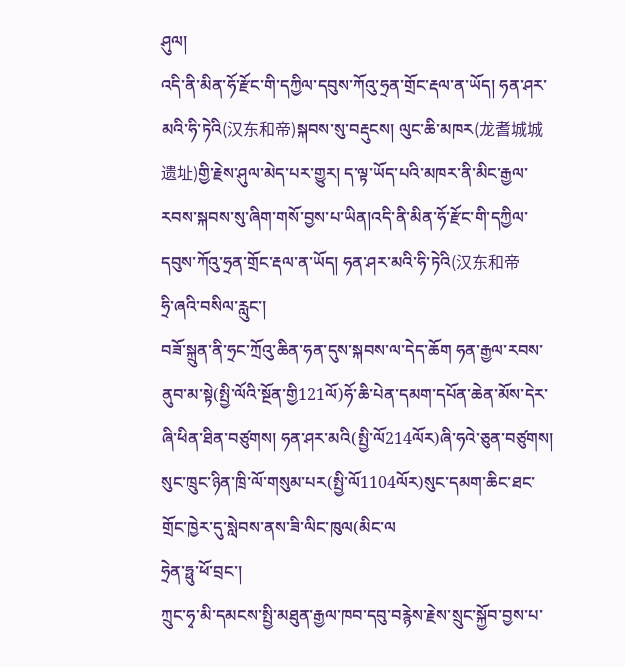ཤུལ།
འདི་ནི་མིན་ཧོ་རྫོང་གི་དཀྱིལ་དབུས་ཀོའུ་ཧྲན་གྲོང་རྡལ་ན་ཡོད། ཧན་ཤར་མའི་ཧི་ཏེའི(汉东和帝)སྐབས་སུ་བརྡུངས། ལུང་ཆི་མཁར(龙耆城城遗址)གྱི་རྗེས་ཤུལ་མེད་པར་གྱུར། ད་ལྟ་ཡོད་པའི་མཁར་ནི་མིང་རྒྱལ་རབས་སྐབས་སུ་ཞིག་གསོ་བྱས་པ་ཡིན།འདི་ནི་མིན་ཧོ་རྫོང་གི་དཀྱིལ་དབུས་ཀོའུ་ཧྲན་གྲོང་རྡལ་ན་ཡོད། ཧན་ཤར་མའི་ཧི་ཏེའི(汉东和帝
ཧྲི་ཞའི་བསིལ་རླུང་།
བཟོ་སྐྲུན་ནི་ཧྲང་ཀྲོའུ་ཆིན་ཧན་དུས་སྐབས་ལ་དེད་ཆོག ཧན་རྒྱལ་རབས་ནུབ་མ་སྟེ(སྤྱི་ལོའི་སྔོན་གྱི121ལོ)ཧོ་ཆི་པེན་དམག་དཔོན་ཆེན་མོས་དེར་ཞི་ཕིན་ཐིན་བཙུགས། ཧན་ཤར་མའི(སྤྱི་ལོ214ལོར)ཞི་ཧའེ་ཅུན་བཙུགས། སུང་ཁྲུང་ཉིན་ཁྲི་ལོ་གསུམ་པར(སྤྱི་ལོ1104ལོར)སུང་དམག་ཆིང་ཐང་གྲོང་ཁྱེར་དུ་སླེབས་ནས་ཟི་ལིང་ཁུལ(མིང་ལ
ཧྲེན་ཧྥུ་ཕོ་བྲང་།
ཀྲུང་ཧྭ་མི་དམངས་སྤྱི་མཐུན་རྒྱལ་ཁབ་དབུ་བརྙེས་རྗེས་སྲུང་སྐྱོབ་བྱས་པ་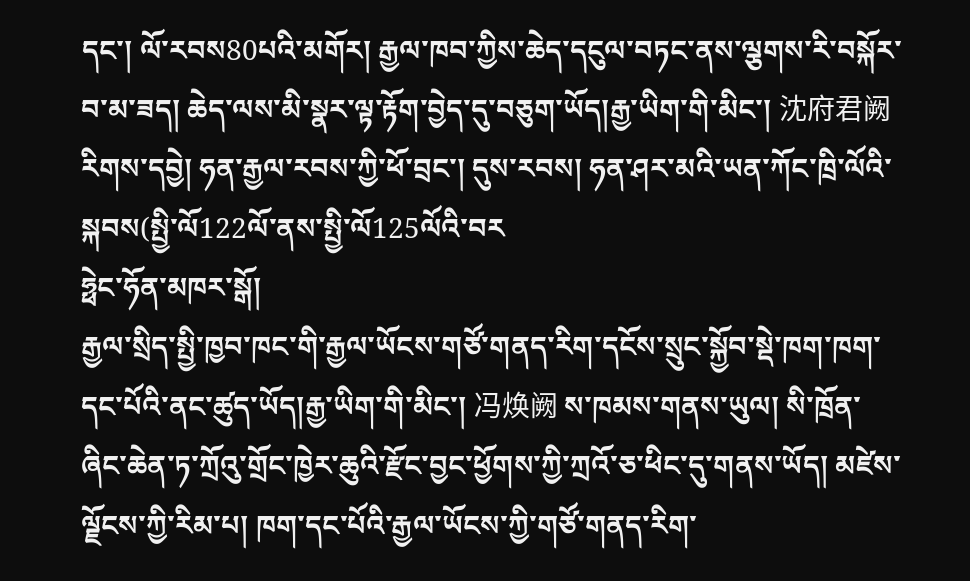དང་། ལོ་རབས80པའི་མགོར། རྒྱལ་ཁབ་ཀྱིས་ཆེད་དངུལ་བཏང་ནས་ལྕགས་རི་བསྐོར་བ་མ་ཟད། ཆེད་ལས་མི་སྣར་ལྟ་རྟོག་བྱེད་དུ་བཅུག་ཡོད།རྒྱ་ཡིག་གི་མིང་། 沈府君阙 རིགས་དབྱེ། ཧན་རྒྱལ་རབས་ཀྱི་ཕོ་བྲང་། དུས་རབས། ཧན་ཤར་མའི་ཡན་ཀོང་ཁྲི་ལོའི་སྐབས(སྤྱི་ལོ122ལོ་ནས་སྤྱི་ལོ125ལོའི་བར
ཧྥེང་ཧོན་མཁར་སྒོ།
རྒྱལ་སྲིད་སྤྱི་ཁྱབ་ཁང་གི་རྒྱལ་ཡོངས་གཙོ་གནད་རིག་དངོས་སྲུང་སྐྱོབ་སྡེ་ཁག་ཁག་དང་པོའི་ནང་ཚུད་ཡོད།རྒྱ་ཡིག་གི་མིང་། 冯焕阙 ས་ཁམས་གནས་ཡུལ། སི་ཁྲོན་ཞིང་ཆེན་ཏ་ཀྲོའུ་གྲོང་ཁྱེར་ཆུའི་རྫོང་བྱང་ཕྱོགས་ཀྱི་ཀྲའོ་ཅ་ཕིང་དུ་གནས་ཡོད། མཛེས་ལྗོངས་ཀྱི་རིམ་པ། ཁག་དང་པོའི་རྒྱལ་ཡོངས་ཀྱི་གཙོ་གནད་རིག་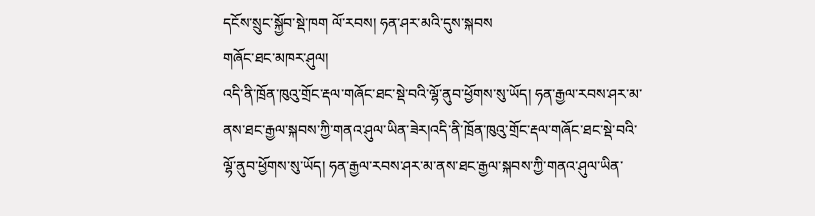དངོས་སྲུང་སྐྱོབ་སྡེ་ཁག ལོ་རབས། ཧན་ཤར་མའི་དུས་སྐབས
གཞོང་ཐང་མཁར་ཤུལ།
འདི་ནི་ཁྲོན་ཁུའུ་གྲོང་རྡལ་གཞོང་ཐང་སྡེ་བའི་ལྷོ་ནུབ་ཕྱོགས་སུ་ཡོད། ཧན་རྒྱལ་རབས་ཤར་མ་ནས་ཐང་རྒྱལ་སྐབས་ཀྱི་གནའ་ཤུལ་ཡིན་ཟེར།འདི་ནི་ཁྲོན་ཁུའུ་གྲོང་རྡལ་གཞོང་ཐང་སྡེ་བའི་ལྷོ་ནུབ་ཕྱོགས་སུ་ཡོད། ཧན་རྒྱལ་རབས་ཤར་མ་ནས་ཐང་རྒྱལ་སྐབས་ཀྱི་གནའ་ཤུལ་ཡིན་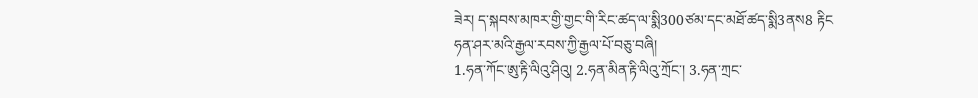ཟེར། ད་སྐབས་མཁར་གྱི་གྱང་གི་རིང་ཚད་ལ་སྨི300ཙམ་དང་མཐོ་ཚད་སྨི3ནས8 རྟིང
ཧན་ཤར་མའི་རྒྱལ་རབས་ཀྱི་རྒྱལ་པོ་བཅུ་བཞི།
1.ཧན་ཀོང་ཨུ་རྟི་ལིའུ་ཤིའུ། 2.ཧན་མིན་རྟི་ལིའུ་ཀྲོང་། 3.ཧན་ཀྲང་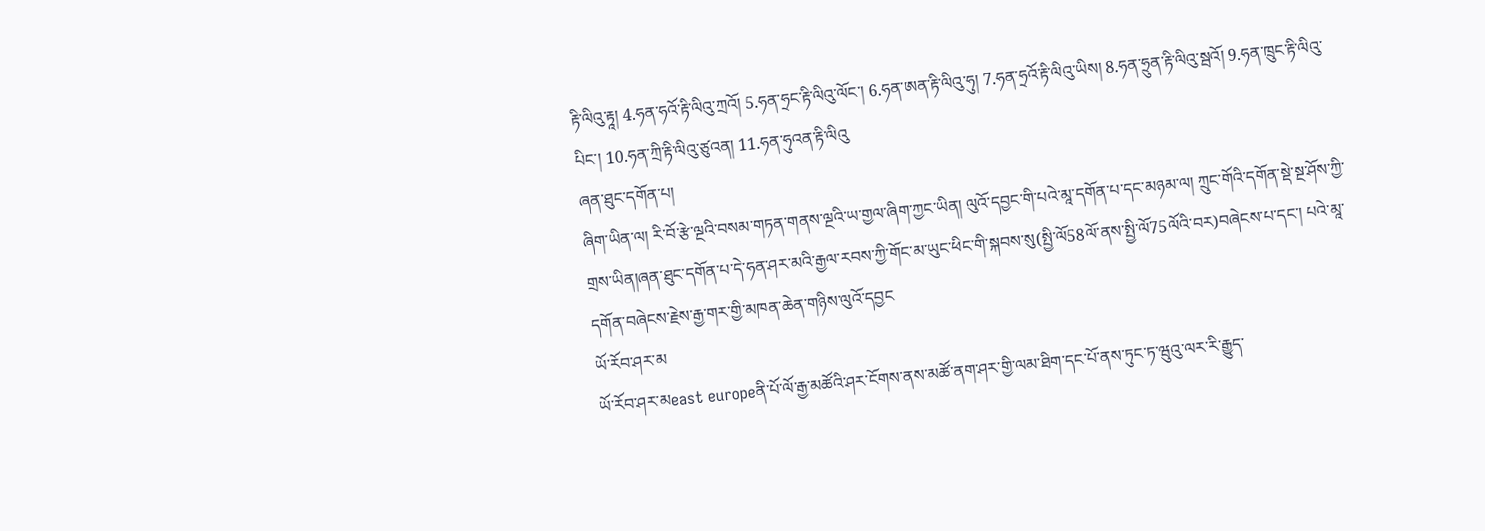རྟི་ལིའུ་རྟཱ། 4.ཧན་ཧའོ་རྟི་ལིའུ་ཀྲའོ། 5.ཧན་ཧྲང་རྟི་ལིའུ་ལོང་། 6.ཧན་ཨན་རྟི་ལིའུ་ཧུ། 7.ཧན་ཧྲའོ་རྟི་ལིའུ་ཡིས། 8.ཧན་ཧྲུན་རྟི་ལིའུ་སྦའོ། 9.ཧན་ཁྲུང་རྟི་ལིའུ་པིང་། 10.ཧན་ཀྲི་རྟི་ལིའུ་ཙུའན། 11.ཧན་ཧུའན་རྟི་ལིའུ
ཞན་ཐུང་དགོན་པ།
ཞིག་ཡིན་ལ། རི་བོ་རྩེ་ལྔའི་བསམ་གཏན་གནས་ལྔའི་ཡ་གྱལ་ཞིག་ཀྱང་ཡིན། ལུའོ་དབྱང་གི་པའེ་མཱ་དགོན་པ་དང་མཉམ་ལ། ཀྲུང་གོའི་དགོན་སྡེ་སྔ་ཤོས་ཀྱི་གྲས་ཡིན།ཞན་ཐུང་དགོན་པ་དེ་ཧན་ཤར་མའི་རྒྱལ་རབས་ཀྱི་གོང་མ་ཡུང་ཕིང་གི་སྐབས་སུ(སྤྱི་ལོ58ལོ་ནས་སྤྱི་ལོ75ལོའི་བར)བཞེངས་པ་དང་། པའེ་མཱ་དགོན་བཞེངས་རྗེས་རྒྱ་གར་གྱི་མཁན་ཆེན་གཉིས་ལུའོ་དབྱང
ཡོ་རོབ་ཤར་མ
ཡོ་རོབ་ཤར་མeast europeནི་པོ་ལོ་རྒྱ་མཚོའི་ཤར་ངོགས་ནས་མཚོ་ནག་ཤར་གྱི་ལམ་ཐིག་དང་པོ་ནས་ཏུང་ཏ་ཝུའུ་ལར་རི་རྒྱུད་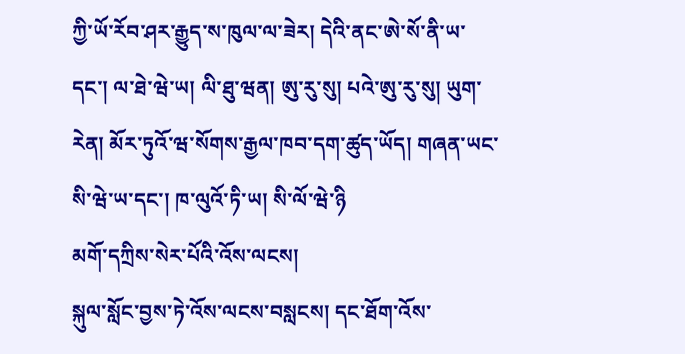ཀྱི་ཡོ་རོབ་ཤར་རྒྱུད་ས་ཁུལ་ལ་ཟེར། དེའི་ནང་ཨེ་སོ་ནི་ཡ་དང་། ལ་ཐེ་ཝེ་ཡ། ལི་ཐུ་ཝན། ཨུ་རུ་སུ། པའེ་ཨུ་རུ་སུ། ཡུག་རེན། མོར་ཏུའོ་ཝ་སོགས་རྒྱལ་ཁབ་དག་ཚུད་ཡོད། གཞན་ཡང་སི་ཝེ་ཡ་དང་། ཁ་ལུའོ་ཏི་ཡ། སི་ལོ་ཝེ་ཉི
མགོ་དཀྲིས་སེར་པོའི་འོས་ལངས།
སྐུལ་སློང་བྱས་ཏེ་འོས་ལངས་བསླངས། དང་ཐོག་འོས་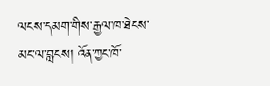ལངས་དམག་གིས་རྒྱལ་ཁ་ཐེངས་མང་ལ་བླངས། འོན་ཀྱང་ཁོ་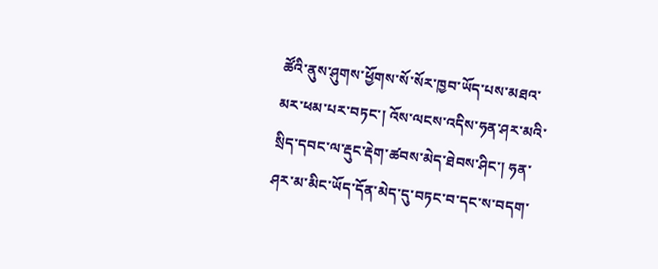ཚོའི་ནུས་ཤུགས་ཕྱོགས་སོ་སོར་ཁྱབ་ཡོད་པས་མཐའ་མར་ཕམ་པར་བཏང་། འོས་ལངས་འདིས་ཧན་ཤར་མའི་སྲིད་དབང་ལ་རྡུང་རྡེག་ཚབས་མེད་ཐེབས་ཤིང་། ཧན་ཤར་མ་མིང་ཡོད་དོན་མེད་དུ་བཏང་བ་དང་ས་བདག་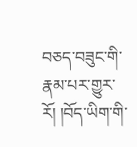བཅད་བཟུང་གི་རྣམ་པར་གྱུར་རོ། །བོད་ཡིག་གི་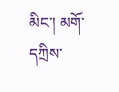མིང་། མགོ་དཀྲིས་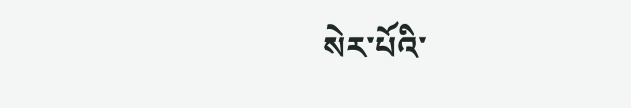སེར་པོའི་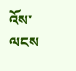འོས་ལངས